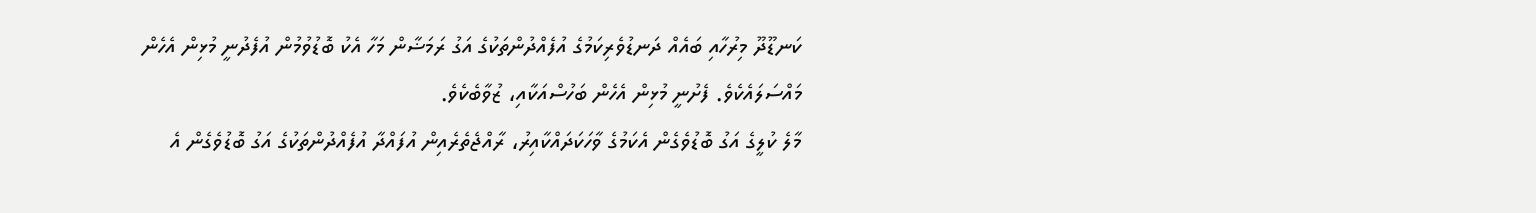ކަނޑޫދޫ މިރުހާއި ބައެއް ދަނޑުވެރިކަމުގެ އުފެއްދުންތަކުގެ އަގު ރަމަޟާން މަހާ އެކު ބޮޑުވުމުން އުފެދުނީ މުޅިން އެހެން މައްސަލައެކެވެ. ފެށުނީ މުޅިން އެހެން ބަހުސްއަކާއި، ޒުވާބެކެވެ.
މާލެ ކުލީގެ އަގު ބޮޑުވެގެން އެކަމުގެ ވާހަކަދައްކާއިރު، ރާއްޖެތެރެއިން އުފައްދާ އުފެއްދުންތަކުގެ އަގު ބޮޑުވެގެން އެ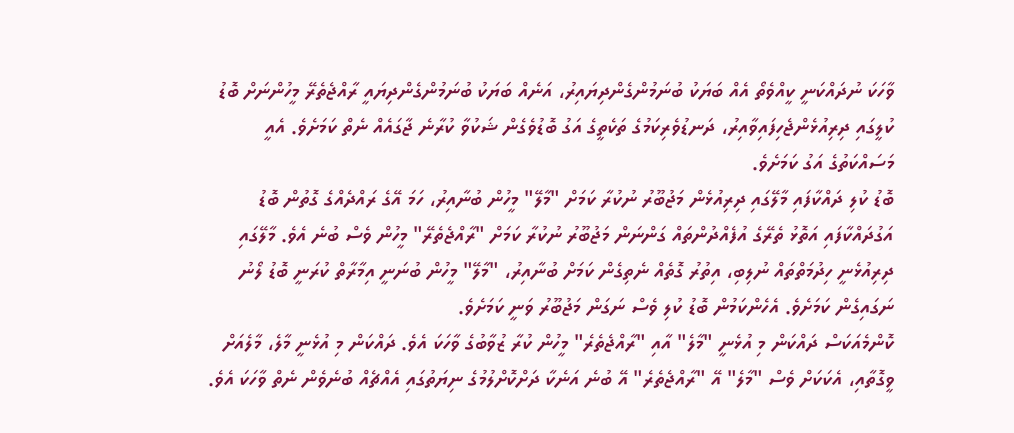ވާހަކަ ނުދައްކަނީ ކީއްވެތޯ އެއް ބަޔަކު ބުނަމުންގެންދިޔައިރު، އަނެއް ބަޔަކު ބުނަމުންގެންދިޔައީ ރާއްޖެތެރޭ މީހުންނަށް ބޮޑު ކުލީގައި ދިރިއުޅެންޖެހިފައިވާއިރު، ދަނޑުވެރިކަމުގެ ތަކެތީގެ އަގު ބޮޑުވެގެން ޝަކުވާ ކުރާނެ ޖާގައެއް ނެތް ކަމަށެވެ. އެއީ މަސައްކަތުގެ އަގު ކަމަށެވެ.
ބޮޑު ކުލި ދައްކާފައި މާލޭގައި ދިރިއުޅެން މަޖުބޫރު ނުކުރާ ކަމަށް "މާލޭ" މީހުން ބުނާއިރު، ހަމަ އޭގެ ރައްދެއްގެ ގޮތުން ބޮޑު އަގުދައްކާފައި އަތޮޅު ތެރޭގެ އުފެއްދުންތައް ގަންނަން މަޖުބޫރު ނުކުރާ ކަމަށް "ރާއްޖެތެރޭ" މީހުން ވެސް ބުނެ އެވެ. މާލޭގައި ދިރިއުޅެނީ ހިދުމަތްތައް ނުލިބި، އިތުރު ގޮތެއް ނެތިގެން ކަމަށް ބުނާއިރު، "މާލޭ" މީހުން ބުނަނީ އިމާރާތް ކުރަނީ ބޮޑު ލޯނު ނަގައިގެން ކަމަށެވެ. އެހެންކަމުން ބޮޑު ކުލި ވެސް ނަގަން މަޖުބޫރު ވަނީ ކަމަށެވެ.
ކޮންމެއަކަސް ދައްކަން މި އުޅެނީ "މާލެ" އާއި "ރާއްޖެތެރެ" މީހުން ކުރާ ޒުވާބުގެ ވާހަކަ އެވެ. ދައްކަން މި އުޅެނީ މާލެ، މާލެއަށް ވީގޮތާއި، އެކަކަށް ވެސް "މާލެ" އޭ "ރާއްޖެތެރެ" އޭ ބުނެ އަނެކާ ދަށްކޮށްލުމުގެ ނިޔަތުގައި އެއްޗެއް ބުނެވެން ނެތް ވާހަކަ އެވެ.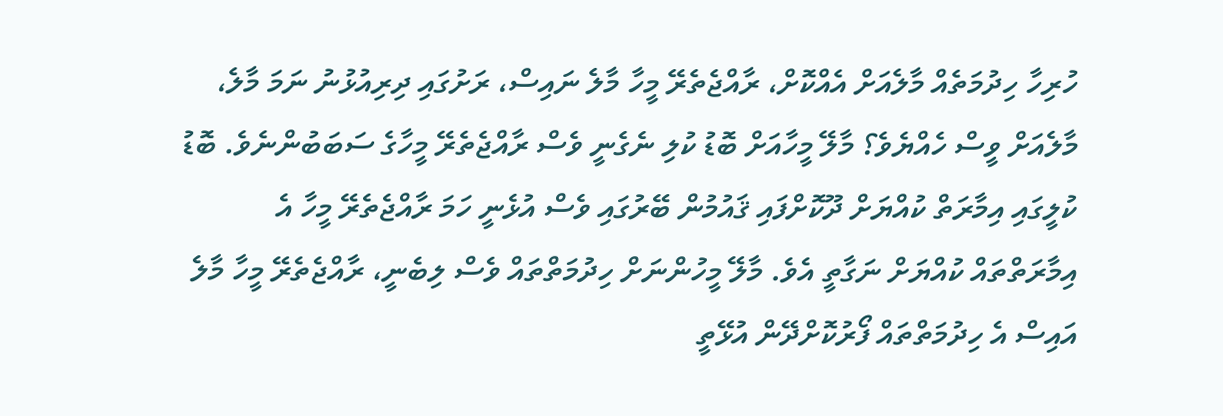ހުރިހާ ހިދުމަތެއް މާލެއަށް އެއްކޮށް، ރާއްޖެތެރޭ މީހާ މާލެ ނައިސް، ރަށުގައި ދިރިއުޅުނު ނަމަ މާލެ، މާލެއަށް ވީސް ހެއްޔެވެ؟ މާލޭ މީހާއަށް ބޮޑު ކުލި ނެގެނީ ވެސް ރާއްޖެތެރޭ މީހާގެ ސަބަބުންނެވެ. ބޮޑު ކުލީގައި އިމާރަތް ކުއްޔަށް ދޫކޮށްފައި ޤައުމުން ބޭރުގައި ވެސް އުޅެނީ ހަމަ ރާއްޖެތެރޭ މީހާ އެ އިމާރަތްތައް ކުއްޔަށް ނަގާތީ އެވެ. މާލޭ މީހުންނަށް ހިދުމަތްތައް ވެސް ލިބެނީ، ރާއްޖެތެރޭ މީހާ މާލެ އައިސް އެ ހިދުމަތްތައް ފޯރުކޮށްދޭން އުޅޭތީ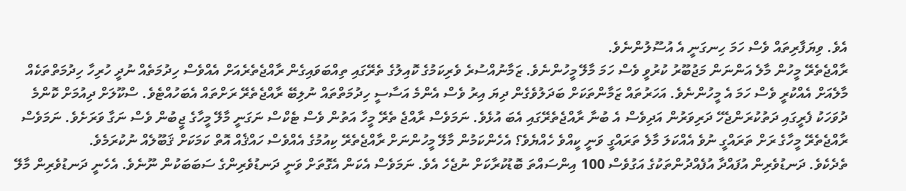އެވެ. ވިޔަފާރިތައް ވެސް ހަމަ ހިނގަނީ އެ އުސޫލުންނެވެ.
ރާއްޖެތެރޭ މީހުން މާލެ އަންނަން މަޖުބޫރު ކުރުވީ ވެސް ހަމަ މާލޭ މީހުންނެވެ. ޒަމާނުއްސުރެ ވެރިކަމުގެ ކޮއިލުގެ ތެރޭގައި ތިއްބަވައިގެން ރާއްޖެތެރެއަށް އެއްވެސް ހިދުމަތެއް ނުދީ ހުރިހާ ހިދުމަތްތަކެއް މާލެއަށް އެއްކުރީ ވެސް ހަމަ އެ މީހުންނެވެ. އަހަރުތައް ޒަމާންތަކަށް ބަދަލުވެގެން ދިޔަ އިރު ވެސް އެންމެ އަސާސީ ހިދުމަތްތައް ނުލިބޭ ރާއްޖެތެރޭ ރަށްތައް އެބަހުއްޓެވެ. ސްކޫލަށް ދިއުމަށް ކޮންމެ ދުވަހަކު ފެރީގައި ދަތުކުރަންޖެހޭ ދަރިވަރުން އަދިވެސް އެ ބުނާ ރާއްޖެތެރޭގައި އެބަ އުޅެވެ. ނަމަވެސް ރާއްޖެ ތެރޭ މީހާ އަތުން ވެސް ޓެކްސް ނަގަނީ މާލޭ މީހާގެ ޖީބުން ވެސް ނަގާ ވަރަށެވެ. ނަމަވެސް ރާއްޖެތެރޭ މީހާގެ ރަށް ތަރައްގީ ނުވެ އެއްކަލަ މާލެ ތަރައްގީ ވަނީ ކީއްވެ ހެއްޔެވެ؟ އެހެންކަމުން މާލޭ މީހުންނަށް ރާއްޖެތެރޭ ކިއުމުގެ އެއްވެސް ހައްޤެއް އޮތް ކަމަކަށް ޤަބޫލެއް ނުކުރަމެވެ.
ތެދެކެވެ. ދަނޑުވެރިން އުފައްދާ އުފެއްދުންތަކުގެ އަގުވެސް 100 އިންސައްތަ ބޮޑުކުރާކަށް ނުޖެހެ އެވެ. ނަމަވެސް އެކަން އެގޮތަށް ވަނީ ދަނޑުވެރިންގެ ސަބަބަކުން ނޫނެވެ. އެހެނީ ދަނޑުވެރިން މާލޭ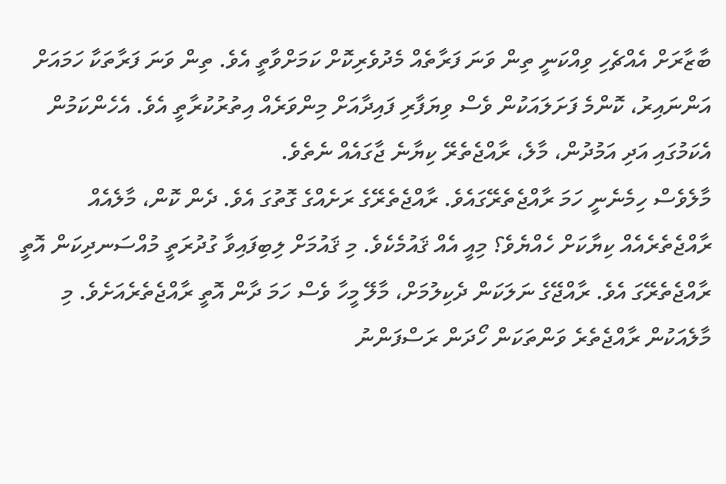ބާޒާރަށް އެއްޗެހި ވިއްކަނީ ތިން ވަނަ ފަރާތެއް މެދުވެރިކޮށް ކަމަށްވާތީ އެވެ. ތިން ވަނަ ފަރާތަކާ ހަމައަށް އަންނައިރު، ކޮންމެ ފަށަލައަކުން ވެސް ވިޔަފާރި ފައިދާއަށް މިންވަރެއް އިތުރުކުރާތީ އެވެ. އެހެންކަމުން އެކަމުގައި އަދި އަމުދުން، މާލެ، ރާއްޖެތެރޭ ކިޔާނެ ޖާގައެއް ނެތެވެ.
މާލެވެސް ހިމެނެނީ ހަމަ ރާއްޖެތެރޭގައެވެ. ރާއްޖެތެރޭގެ ރަށެއްގެ ގޮތުގަ އެވެ. ދެން ކޮން، މާލެއެއް ރާއްޖެތެރެއެއް ކިޔާކަށް ހެއްޔެވެ؟ މިއީ އެއް ޤައުމެކެވެ. މި ޤައުމަށް ލިބިފައިވާ ގުދުރަތީ މުއްސަނދިކަން އޮތީ ރާއްޖެތެރޭގަ އެވެ. ރާއްޖޭގެ ނަލަކަން ދެކިލުމަށް، މާލޭ މީހާ ވެސް ހަމަ ދާން އޮތީ ރާއްޖެތެރެއަށެވެ. މި މާލެއަކުން ރާއްޖެތެރެ ވަންތަކަން ހޯދަން ރަސްފަންނު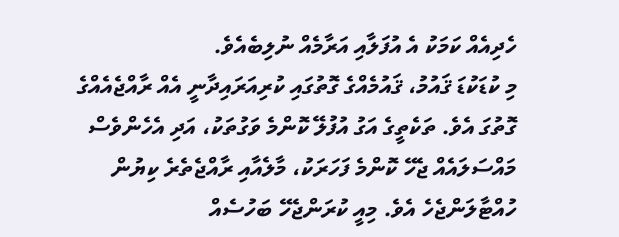ހެދިއެއް ކަމަކު އެ އުފަލާއި އަރާމެއް ނުލިބެއެވެ.
މި ކުޑަކުޑަ ޤައުމު، ޤައުމެއްގެ ގޮތުގައި ކުރިއަރައިދާނީ އެއް ރާއްޖެއެއްގެ ގޮތުގަ އެވެ. ތަކެތީގެ އަގު އުފުލޭ ކޮންމެ ވަގުތަކު، އަދި އެހެންވެސް މައްސަލައެއް ޖެހޭ ކޮންމެ ފަހަރަކު، މާލެއާއި ރާއްޖެތެރެ ކިޔުން ހުއްޓާލަންޖެހެ އެވެ. މިއީ ކުރަންޖެހޭ ބަހުސެއް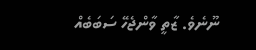ނޫނެވެ. ޒާތީ ވާންޖެހޭ ސަބަބެއް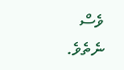ވެސް ނެތެވެ.